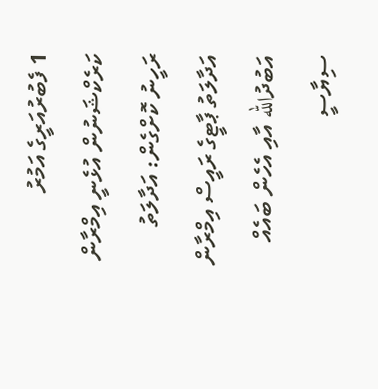1 ފެބުރުއަރީގެ އަމުރު
ކަރެކްޝަނުން އުޅެނީ އިމްރާން ރަހީނު ކޮށްގެން: އަދާލަތު
އަދާލަތު ޕާޓީގެ ރައީސް އިމްރާން އަބުދުالله އާއި އެހެން ބައެއް ސިޔާސީ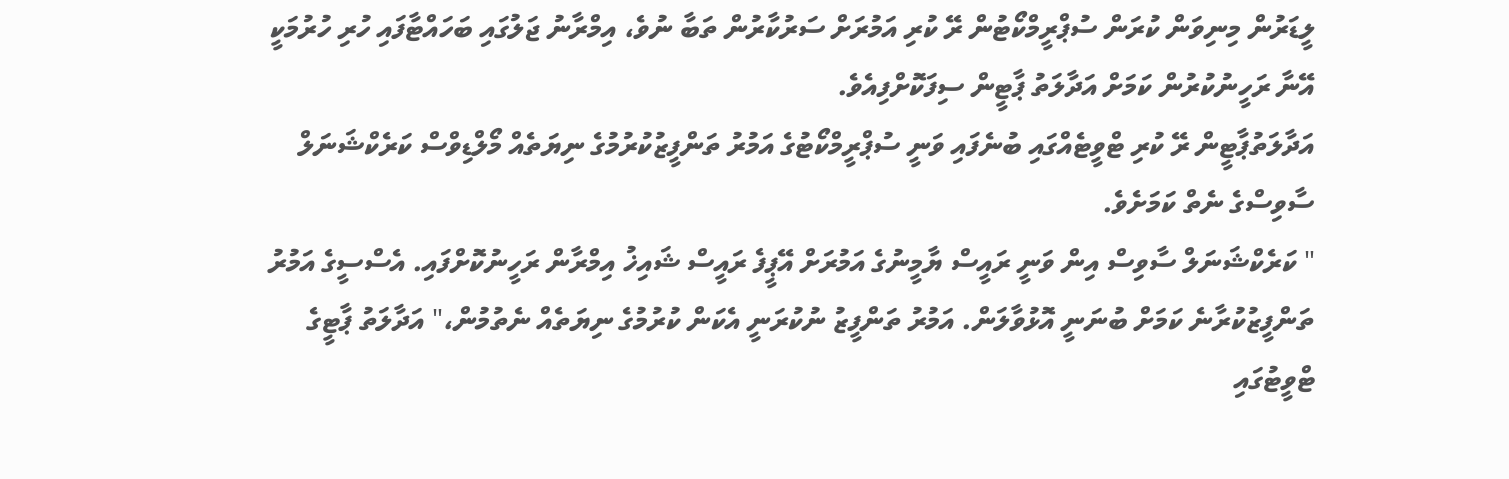ލީޑަރުން މިނިވަން ކުރަން ސުޕްރީމްކޯޓުން ރޭ ކުރި އަމުރަށް ސަރުކާރުން ތަބާ ނުވެ، އިމްރާނު ޖަލުގައި ބަހައްޓާފައި ހުރި ހުރުމަކީ އޭނާ ރަހީނުކުރުން ކަމަށް އަދާލަތު ޕާޓީން ސިފަކޮށްފިއެވެ.
އަދާލަތުޕާޓީން ރޭ ކުރި ޓްވީޓެއްގައި ބުނެފައި ވަނީ ސުޕްރީމްކޯޓުގެ އަމުރު ތަންފީޒުކުރުމުގެ ނިޔަތެއް މޯލްޑިވްސް ކަރެކްޝަނަލް ސާވިސްގެ ނެތް ކަމަށެވެ.
" ކަރެކްޝަނަލް ސާވިސް އިން ވަނީ ރައީސް ޔާމީނުގެ އަމުރަށް އޭޕީފެ ރައީސް ޝައިޚު އިމްރާން ރަހީނުކޮށްފައި. އެސްސީގެ އަމުރު ތަންފީޒުކުރާނެ ކަމަށް ބުނަނީ އޮޅުވާލަން. އަމުރު ތަންފީޒު ނުކުރަނީ އެކަން ކުރުމުގެ ނިޔަތެއް ނެތުމުން،" އަދާލަތު ޕާޓީގެ ޓްވީޓުގައި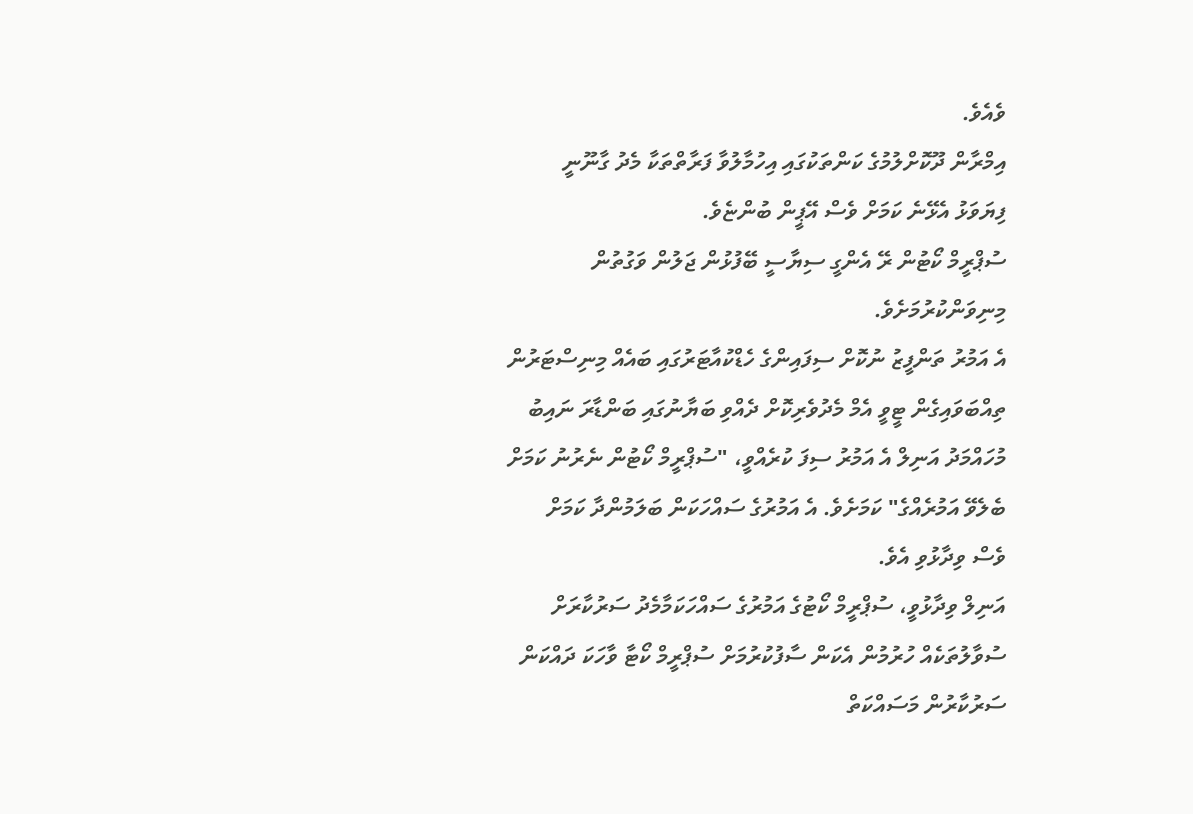ވެއެވެ.
އިމްރާން ދޫކޮށްލުމުގެ ކަންތަކުގައި އިހުމާލުވާ ފަރާތްތަކާ މެދު ގާނޫނީ ފިޔަވަޅު އެޅޭނެ ކަމަށް ވެސް އޭޕީން ބުންޏެވެ.
ސުޕްރީމް ކޯޓުން ރޭ އެންގީ ސިޔާސީ ބޭފުޅުން ޖަލުން ވަގުތުން މިނިވަންކުރުމަށެވެ.
އެ އަމުރު ތަންފީޒު ނުކޮށް ސިފައިންގެ ހެޑްކުއާޓަރުގައި ބައެއް މިނިސްޓަރުން ތިއްބަވައިގެން ޓީވީ އެމް މެދުވެރިކޮށް ދެއްވި ބަޔާނުގައި ބަންޑާރަ ނައިބު މުހައްމަދު އަނިލް އެ އަމުރު ސިފަ ކުރެއްވީ، "ސުޕްރީމް ކޯޓުން ނެރުނު ކަމަށް ބެލެވޭ އަމުރެއްގެ" ކަމަށެވެ. އެ އަމުރުގެ ސައްހަކަން ބަލަމުންދާ ކަމަށް ވެސް ވިދާޅުވި އެވެ.
އަނިލް ވިދާޅުވީ، ސުޕްރީމް ކޯޓުގެ އަމުރުގެ ސައްހަކަމާމެދު ސަރުކާރަށް ސުވާލުތަކެއް ހުރުމުން އެކަން ސާފުކުރުމަށް ސުޕްރީމް ކޯޓާ ވާހަކަ ދައްކަން ސަރުކާރުން މަސައްކަތް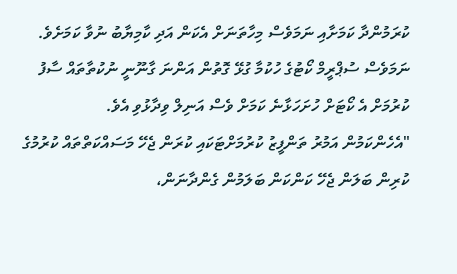ކުރަމުންދާ ކަމަށާއި ނަމަވެސް މިހާތަނަށް އެކަން އަދި ކާމިޔާބު ނުވާ ކަމަށެވެ. ނަމަވެސް ސުޕްރީމް ކޯޓުގެ ހުކުމާ ގުޅޭ ގޮތުން އަންނަ ގާނޫނީ ނުކުތާތައް ސާފު ކުރުމަށް އެ ކޯޓަށް ހުށަހަޅާނެ ކަމަށް ވެސް އަނިލް ވިދާޅުވި އެވެ.
"އެހެންކަމުން އަމުރު ތަންފީޒު ކުރުމަށްޓަކައި ކުރަން ޖެހޭ މަސައްކަތްތައް ކުރުމުގެ ކުރިން ބަލަން ޖެހޭ ކަންކަން ބަލަމުން ގެންދާނަން،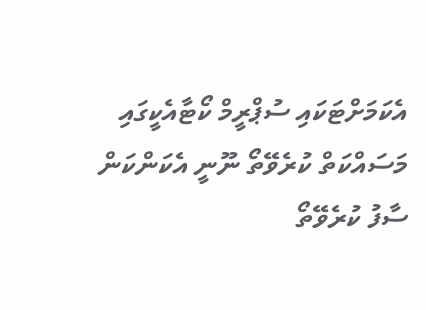އެކަމަށްޓަކައި ސުޕްރީމް ކޯޓާއެކީގައި މަސައްކަތް ކުރެވޭތޯ ނޫނީ އެކަންކަން ސާފު ކުރެވޭތޯ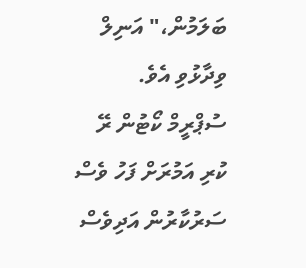ބަލަމުން،" އަނިލް ވިދާޅުވި އެވެ.
ސުޕްރީމް ކޯޓުން ރޭ ކުރި އަމުރަށް ފަހު ވެސް ސަރުކާރުން އަދިވެސް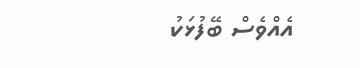އެއްވެސް ބޭފުޅަކު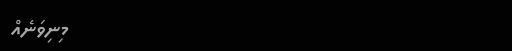މިނިވަނެއް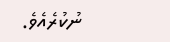ނުކުރެއެވެ.